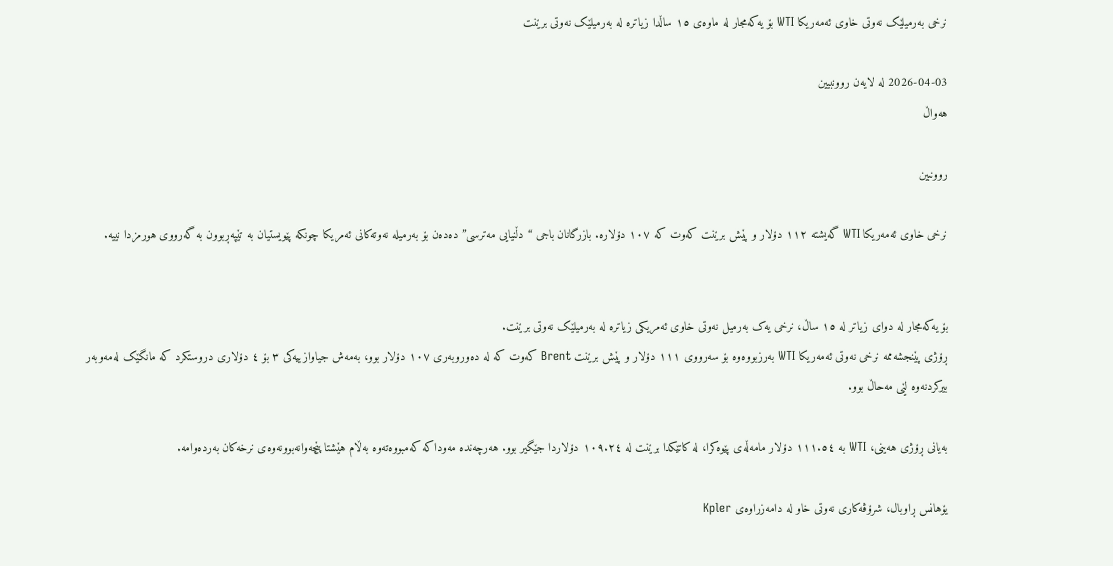نرخی بەرمیلێک نەوتی خاوی ئەمەریکا WTI بۆ یەکەمجار لە ماوەی ١٥ ساڵدا زیاترە لە بەرمیلێک نەوتی برێنت

2026-04-03 لە لایەن روونبیین
هەواڵ

روونبین

نرخی خاوی ئەمەریکا WTI گەیشتە ١١٢ دۆلار و پێش برێنت کەوت کە ١٠٧ دۆلارە. بازرگانان باجی “دڵنیایی مەترسی” دەدەن بۆ بەرمیلە نەوتەکانی ئەمریکا چونکە پێویستیان بە تێپەڕبوون بە گەرووی هورمزدا نییە.


بۆ یەکەمجار لە دوای زیاتر لە ١٥ ساڵ، نرخى یەک بەرمیل نەوتی خاوی ئەمریکی زیاترە لە بەرمیلێک نەوتی برێنت.
ڕۆژی پێنجشەممە نرخی نەوتی ئەمەریکا WTI بەرزبووەوە بۆ سەرووی ١١١ دۆلار و پێش برێنت Brent کەوت کە لە دەوروبەری ١٠٧ دۆلار بوو، بەمەش جیاوازییەکی ٣ بۆ ٤ دۆلاری دروستکرد کە مانگێک لەمەوبەر بیرکردنەوە لێی مەحاڵ بوو.

بەیانی ڕۆژی هەینی، WTI بە ١١١.٥٤ دۆلار مامەڵەی پێوەکرا، لە کاتێکدا برێنت لە ١٠٩.٢٤ دۆلاردا جێگیر بوو. هەرچەندە مەوداکە کەمبووەتەوە بەڵام هێشتا پێچەوانەبوونەوەی نرخەکان بەردەوامە.

یۆهانس ڕاوبال، شرۆڤەکاری نەوتی خاو لە دامەزراوەی Kpler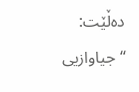دەڵێت: “جیاوازیی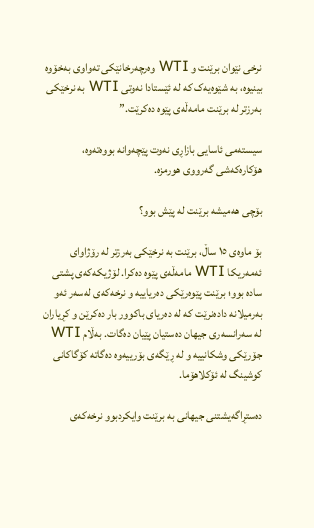نرخی نێوان برێنت و WTI وەرچەرخانێکی تەواوی بەخۆوە بینیوە، بە شێوەیەک کە لە ئێستادا نەوتی WTI بە نرخێکی بەرزتر لە برێنت مامەڵەی پێوە دەکرێت.”

سیستەمی ئاسایی بازاڕی نەوت پێچەوانە بووەتەوە، هۆکارەکەشی گەرووی هورمزە.

بۆچی هەمیشە برێنت لە پێش بوو؟

بۆ ماوەی ١٥ ساڵ، برێنت بە نرخێکی بەرزتر لە رۆژاوای ئەمەریکا WTI مامەڵەی پێوە دەکرا. لۆژیکەکەی پشتی  سادە بوو؛ برێنت پێوەرێکی دەریاییە و نرخەکەی لەسەر ئەو بەرمیلانە دادەنرێت کە لە دەریای باکوور بار دەکرێن و کڕیاران لە سەرانسەری جیهان دەستیان پێیان دەگات. بەڵام WTI جۆرێکی وشکانییە و لە ڕێگەی بۆرییەوە دەگاتە کۆگاکانی کوشینگ لە ئۆکلاهۆما.

دەستڕاگەیشتنی جیهانی بە برێنت وایکردبوو نرخەکەی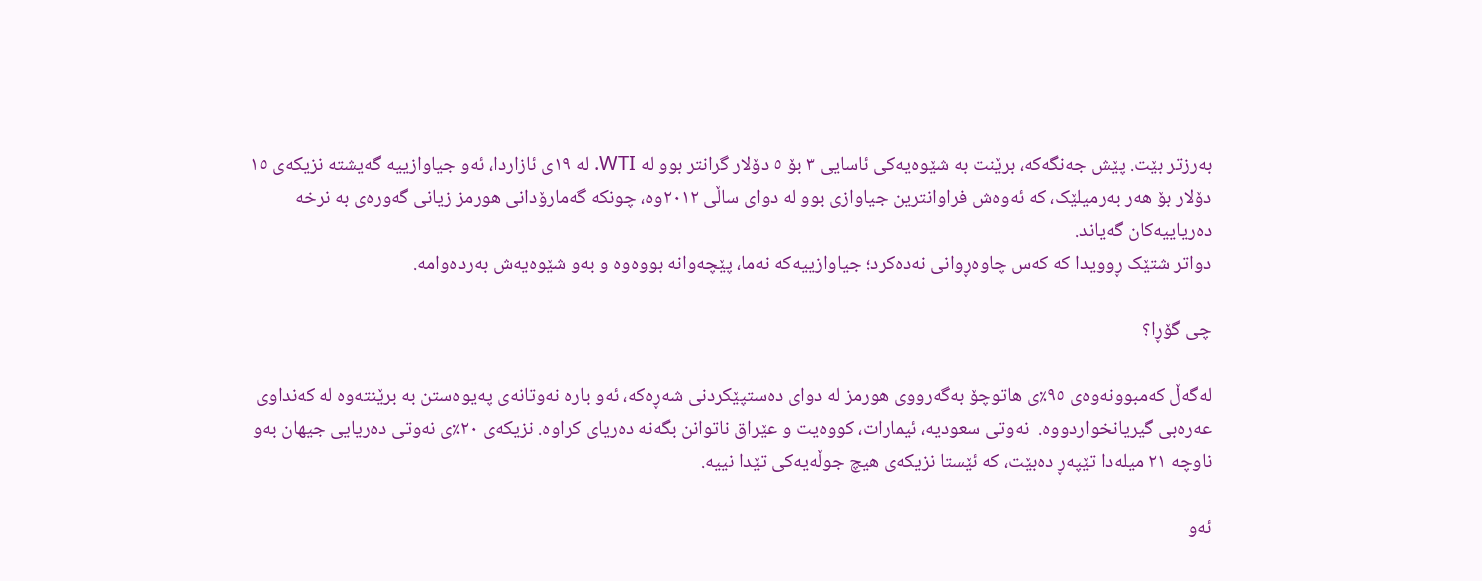بەرزتر بێت. پێش جەنگەکە، برێنت بە شێوەیەکی ئاسایی ٣ بۆ ٥ دۆلار گرانتر بوو لە WTI. لە ١٩ی ئازاردا، ئەو جیاوازییە گەیشتە نزیکەی ١٥ دۆلار بۆ هەر بەرمیلێک، کە ئەوەش فراوانترین جیاوازی بوو لە دوای ساڵی ٢٠١٢وە، چونکە گەمارۆدانی هورمز زیانی گەورەی بە نرخە دەریاییەکان گەیاند.
دواتر شتێک ڕوویدا کە کەس چاوەڕوانی نەدەکرد؛ جیاوازییەکە نەما، پێچەوانە بووەوە و بەو شێوەیەش بەردەوامە.

چی گۆڕا؟

لەگەڵ کەمبوونەوەی ٩٥٪ی هاتوچۆ بەگەرووی هورمز لە دوای دەستپێکردنی شەڕەکە، ئەو بارە نەوتانەی پەیوەستن بە برێنتەوە لە کەنداوی عەرەبی گیریانخواردووە.  نەوتی سعودیە، ئیمارات، کووەیت و عێراق ناتوانن بگەنە دەریای کراوە. نزیکەی ٢٠٪ی نەوتی دەریایی جیهان بەو ناوچە ٢١ میلەدا تێپەڕ دەبێت، کە ئێستا نزیکەی هیچ جوڵەیەکی تێدا نییە.

ئەو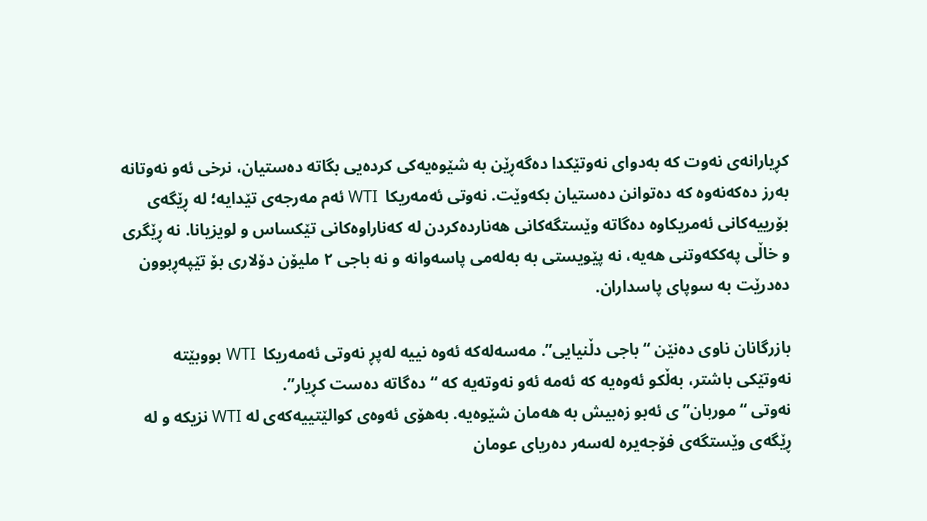کڕیارانەی نەوت کە بەدوای نەوتێکدا دەگەڕێن بە شێوەیەکی کردەیی بگاتە دەستیان، نرخی ئەو نەوتانە بەرز دەکەنەوە کە دەتوانن دەستیان بکەوێت. نەوتی ئەمەریکا  WTI ئەم مەرجەی تێدایە؛ لە ڕێگەی بۆرییەکانی ئەمریکاوە دەگاتە وێستگەکانی هەناردەکردن لە کەناراوەکانی تێکساس و لویزیانا. نە ڕێگری و خاڵی پەککەوتنی هەیە، نە پێویستی بە بەلەمی پاسەوانە و نە باجی ٢ ملیۆن دۆلاری بۆ تێپەڕبوون دەدرێت بە سوپای پاسداران.

بازرگانان ناوی دەنێن “باجی دڵنیایی”. مەسەلەکە ئەوە نییە لەپڕ نەوتی ئەمەریکا  WTI بووبێتە نەوتێکی باشتر، بەڵکو ئەوەیە کە ئەمە ئەو نەوتەیە کە “دەگاتە دەست کڕیار”.
نەوتی “موربان”ی ئەبو زەبیش بە هەمان شێوەیە. بەهۆی ئەوەی کوالێتییەکەی لە WTI نزیکە و لە ڕێگەی وێستگەی فۆجەیرە لەسەر دەریای عومان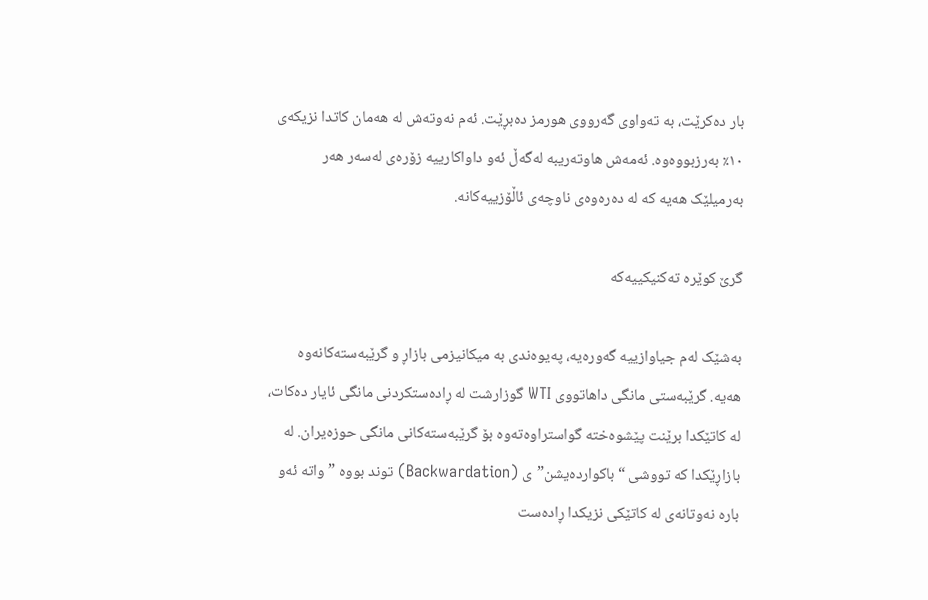بار دەکرێت، بە تەواوی گەرووی هورمز دەبڕێت. ئەم نەوتەش لە هەمان کاتدا نزیکەی ١٠٪ بەرزبووەوە. ئەمەش هاوتەریبە لەگەڵ ئەو داواکارییە زۆرەی لەسەر هەر بەرمیلێک هەیە کە لە دەرەوەی ناوچەی ئاڵۆزییەکانە.

گرێ کوێرە تەکنیکییەکە

بەشێک لەم جیاوازییە گەورەیە، پەیوەندی بە میکانیزمی بازاڕ و گرێبەستەکانەوە هەیە. گرێبەستی مانگی داهاتووی WTI گوزارشت لە ڕادەستکردنی مانگی ئایار دەکات، لە کاتێکدا برێنت پێشوەختە گواستراوەتەوە بۆ گرێبەستەکانی مانگی حوزەیران. لە بازاڕێکدا کە تووشی “باکواردەیشن”ی (Backwardation) توند بووە ” واتە ئەو بارە نەوتانەی لە کاتێکی نزیکدا ڕادەست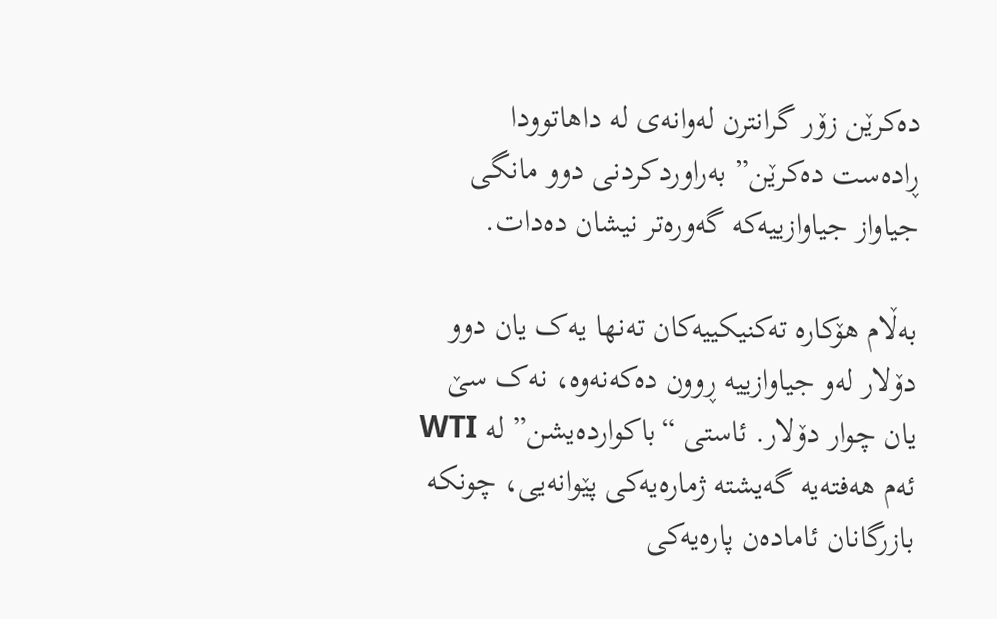دەکرێن زۆر گرانترن لەوانەی لە داهاتوودا ڕادەست دەکرێن” بەراوردکردنی دوو مانگی جیاواز جیاوازییەکە گەورەتر نیشان دەدات.

بەڵام هۆکارە تەکنیکییەکان تەنها یەک یان دوو دۆلار لەو جیاوازییە ڕوون دەکەنەوە، نەک سێ یان چوار دۆلار. ئاستی “باکواردەیشن” لە WTI ئەم هەفتەیە گەیشتە ژمارەیەکی پێوانەیی، چونکە بازرگانان ئامادەن پارەیەکی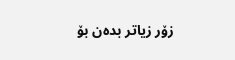زۆر زیاتر بدەن بۆ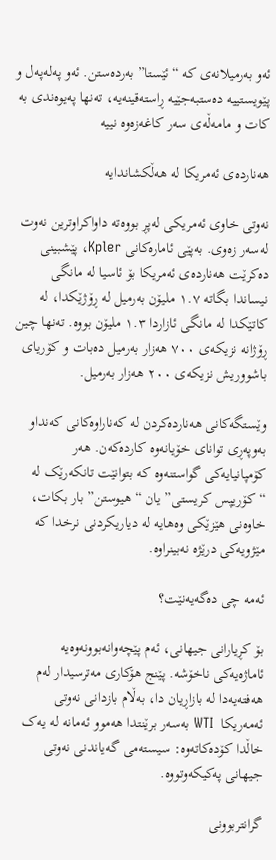ئەو بەرمیلانەی کە “ئێستا” بەردەستن. ئەو پەلەپەل و پێویستییە دەستبەجێیە ڕاستەقینەیە، تەنها پەیوەندی بە کات و مامەڵەی سەر کاغەزەوە نییە

هەناردەی ئەمریکا لە هەڵکشاندایە

نەوتی خاوی ئەمریکی لەپڕ بووەتە داواکراوترین نەوت لەسەر زەوی. بەپێی ئامارەکانی Kpler، پێشبینی دەکرێت هەناردەی ئەمریکا بۆ ئاسیا لە مانگی نیساندا بگاتە ١.٧ ملیۆن بەرمیل لە ڕۆژێکدا، لە کاتێکدا لە مانگی ئازاردا ١.٣ ملیۆن بووە. تەنها چین ڕۆژانە نزیکەی ٧٠٠ هەزار بەرمیل دەبات و کۆریای باشووریش نزیکەی ٢٠٠ هەزار بەرمیل.

وێستگەکانی هەناردەکردن لە کەناراوەکانی کەنداو بەوپەڕی توانای خۆیانەوە کاردەکەن. هەر کۆمپانیایەکی گواستنەوە کە بتوانێت تانکەرێک لە “کۆریپس کریستی” یان “هیوستن” بار بکات، خاوەنی هێزێکی وەهایە لە دیاریکردنی نرخدا کە مێژویەکی درێژە نەبینراوە.

ئەمە چی دەگەیەنێت؟

بۆ کڕیارانی جیهانی، ئەم پێچەوانەبوونەوەیە ئاماژەیەکی ناخۆشە. پێنج هۆکاری مەترسیدار لەم هەفتەیەدا لە بازاڕیان دا، بەڵام بازدانی نەوتی ئەمەریکا  WTI بەسەر برێنتدا هەموو ئەمانە لە یەک خاڵدا کۆدەکاتەوە: سیستەمی گەیاندنی نەوتی جیهانی پەکیکەوتووە.

گرانتربوونی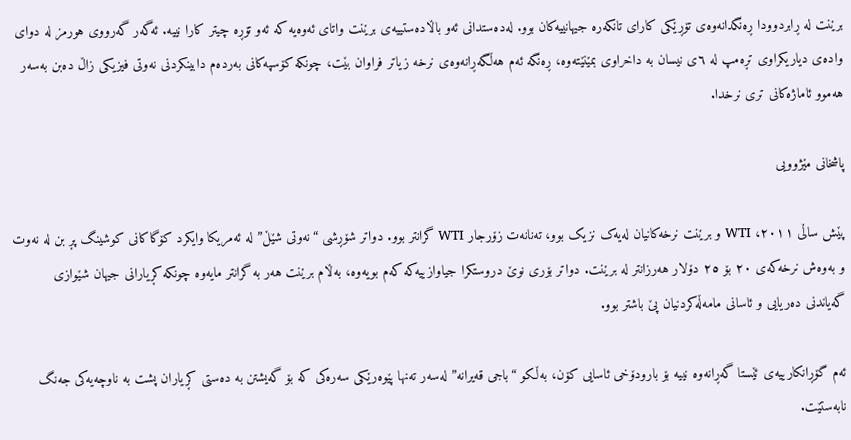برێنت لە ڕابردوودا ڕەنگدانەوەی تۆڕێکی کارای تانکەرە جیهانییەکان بوو. لەدەستدانی ئەو باڵادەستییەی برێنت واتای ئەوەیە کە ئەو تۆڕە چیتر کارا نییە. ئەگەر گەرووی هورمز لە دوای وادەی دیاریکراوی تڕەمپ لە ٦ی نیسان بە داخراوی بمێنێتەوە، ڕەنگە ئەم هەڵگەڕانەوەی نرخە زیاتر فراوان بێت، چونکە کۆسپەکانی بەردەم دابینکردنی نەوتی فیزیکی زاڵ دەبن بەسەر هەموو ئاماژەکانی تری نرخدا.

پاشخانی مێژوویی

پێش ساڵی ٢٠١١، WTI و برێنت نرخەکانیان لەیەک نزیک بوو، تەنانەت زۆرجار WTI گرانتر بوو. دواتر شۆڕشی “نەوتی شێڵ” لە ئەمریکا وایکرد کۆگاکانی کوشینگ پڕ بن لە نەوت و بەوەش نرخەکەی ٢٠ بۆ ٢٥ دۆلار هەرزانتر لە برێنت. دواتر بۆری نوێ دروستکرا جیاوازییەکە کەم بویەوە، بەڵام برێنت هەر بە گرانتر مایەوە چونکە کڕیارانی جیهان شێوازی گەیاندنی دەریایی و ئاسانی مامەڵەکردنیان پێ باشتر بوو.

ئەم گۆڕانکارییەی ئێستا گەڕانەوە نییە بۆ بارودۆخی ئاسایی کۆن، بەڵکو “باجی قەیرانە” لەسەر تەنها پێوەرێکی سەرەکی کە بۆ گەیشتن بە دەستی کڕیاران پشت بە ناوچەیەکی جەنگ نابەستێت.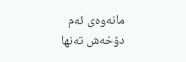مانەوەی ئەم دۆخەش تەنها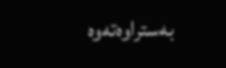بەستراوەتەوە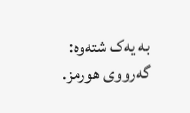بە یەک شتەوە: گەرووی هورمز.